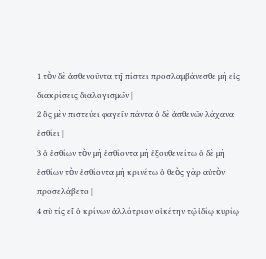1 τòν δὲ ἀσθενου̃ντα τη̨̃ πίστει προσλαμβάνεσθε μὴ εἰς διακρίσεις διαλογισμω̃ν |
2 ὃς μὲν πιστεύει φαγει̃ν πάντα ὁ δὲ ἀσθενω̃ν λάχανα ἐσθίει |
3 ὁ ἐσθίων τòν μὴ ἐσθίοντα μὴ ἐξουθενείτω ὁ δὲ μὴ ἐσθίων τòν ἐσθίοντα μὴ κρινέτω ὁ θεòς γὰρ αὐτòν προσελάβετο |
4 σὺ τίς εἰ̃ ὁ κρίνων ἀλλότριον οἰκέτην τω̨̃ ἰδίω̨ κυρίω̨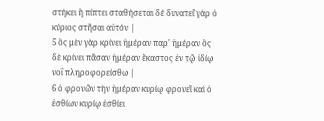στήκει ἢ πίπτει σταθήσεται δέ δυνατει̃ γὰρ ὁ κύριος στη̃σαι αὐτόν |
5 ὃς μὲν γὰρ κρίνει ἡμέραν παρ' ἡμέραν ὃς δὲ κρίνει πα̃σαν ἡμέραν ἕκαστος ἐν τω̨̃ ἰδίω̨ νοΐ πληροφορείσθω |
6 ὁ φρονω̃ν τὴν ἡμέραν κυρίω̨ φρονει̃ καὶ ὁ ἐσθίων κυρίω̨ ἐσθίει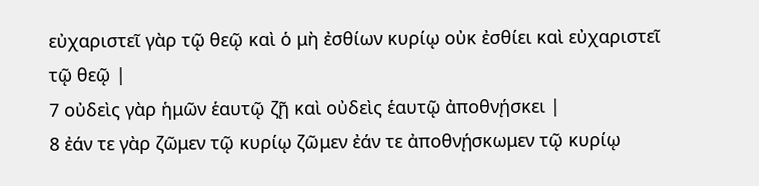εὐχαριστει̃ γὰρ τω̨̃ θεω̨̃ καὶ ὁ μὴ ἐσθίων κυρίω̨ οὐκ ἐσθίει καὶ εὐχαριστει̃ τω̨̃ θεω̨̃ |
7 οὐδεὶς γὰρ ἡμω̃ν ἑαυτω̨̃ ζη̨̃ καὶ οὐδεὶς ἑαυτω̨̃ ἀποθνή̨σκει |
8 ἐάν τε γὰρ ζω̃μεν τω̨̃ κυρίω̨ ζω̃μεν ἐάν τε ἀποθνή̨σκωμεν τω̨̃ κυρίω̨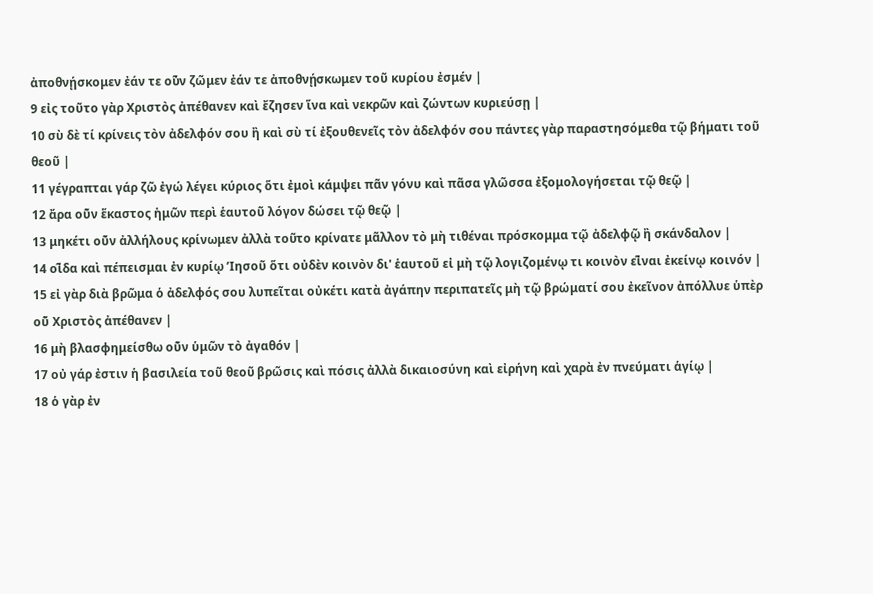ἀποθνή̨σκομεν ἐάν τε οὐ̃ν ζω̃μεν ἐάν τε ἀποθνή̨σκωμεν του̃ κυρίου ἐσμέν |
9 εἰς του̃το γὰρ Χριστòς ἀπέθανεν καὶ ἔζησεν ἵνα καὶ νεκρω̃ν καὶ ζώντων κυριεύση̨ |
10 σὺ δὲ τί κρίνεις τòν ἀδελφόν σου ἢ καὶ σὺ τί ἐξουθενει̃ς τòν ἀδελφόν σου πάντες γὰρ παραστησόμεθα τω̨̃ βήματι του̃ θεου̃ |
11 γέγραπται γάρ ζω̃ ἐγώ λέγει κύριος ὅτι ἐμοὶ κάμψει πα̃ν γόνυ καὶ πα̃σα γλω̃σσα ἐξομολογήσεται τω̨̃ θεω̨̃ |
12 ἄρα οὐ̃ν ἕκαστος ἡμω̃ν περὶ ἑαυτου̃ λόγον δώσει τω̨̃ θεω̨̃ |
13 μηκέτι οὐ̃ν ἀλλήλους κρίνωμεν ἀλλὰ του̃το κρίνατε μα̃λλον τò μὴ τιθέναι πρόσκομμα τω̨̃ ἀδελφω̨̃ ἢ σκάνδαλον |
14 οἰ̃δα καὶ πέπεισμαι ἐν κυρίω̨ ’Ιησου̃ ὅτι οὐδὲν κοινòν δι' ἑαυτου̃ εἰ μὴ τω̨̃ λογιζομένω̨ τι κοινòν εἰ̃ναι ἐκείνω̨ κοινόν |
15 εἰ γὰρ διὰ βρω̃μα ὁ ἀδελφός σου λυπει̃ται οὐκέτι κατὰ ἀγάπην περιπατει̃ς μὴ τω̨̃ βρώματί σου ἐκει̃νον ἀπόλλυε ὑπὲρ οὑ̃ Χριστòς ἀπέθανεν |
16 μὴ βλασφημείσθω οὐ̃ν ὑμω̃ν τò ἀγαθόν |
17 οὐ γάρ ἐστιν ἡ βασιλεία του̃ θεου̃ βρω̃σις καὶ πόσις ἀλλὰ δικαιοσύνη καὶ εἰρήνη καὶ χαρὰ ἐν πνεύματι ἁγίω̨ |
18 ὁ γὰρ ἐν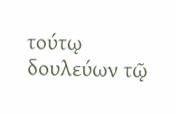τούτω̨ δουλεύων τω̨̃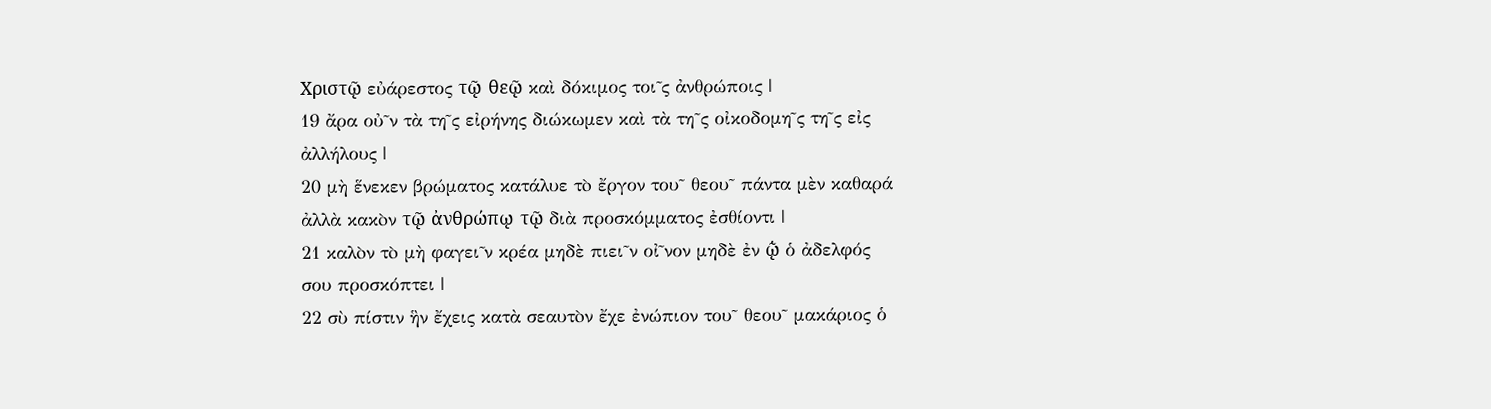Χριστω̨̃ εὐάρεστος τω̨̃ θεω̨̃ καὶ δόκιμος τοι̃ς ἀνθρώποις |
19 ἄρα οὐ̃ν τὰ τη̃ς εἰρήνης διώκωμεν καὶ τὰ τη̃ς οἰκοδομη̃ς τη̃ς εἰς ἀλλήλους |
20 μὴ ἕνεκεν βρώματος κατάλυε τò ἔργον του̃ θεου̃ πάντα μὲν καθαρά ἀλλὰ κακòν τω̨̃ ἀνθρώπω̨ τω̨̃ διὰ προσκόμματος ἐσθίοντι |
21 καλòν τò μὴ φαγει̃ν κρέα μηδὲ πιει̃ν οἰ̃νον μηδὲ ἐν ὡ̨̃ ὁ ἀδελφός σου προσκόπτει |
22 σὺ πίστιν ἣν ἔχεις κατὰ σεαυτòν ἔχε ἐνώπιον του̃ θεου̃ μακάριος ὁ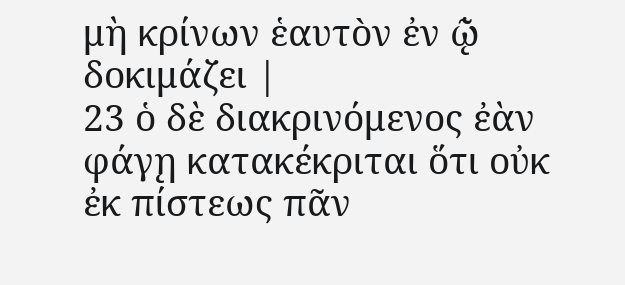μὴ κρίνων ἑαυτòν ἐν ὡ̨̃ δοκιμάζει |
23 ὁ δὲ διακρινόμενος ἐὰν φάγη̨ κατακέκριται ὅτι οὐκ ἐκ πίστεως πα̃ν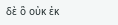δὲ ὃ οὐκ ἐκ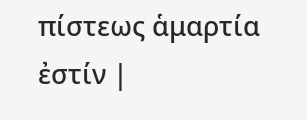πίστεως ἁμαρτία ἐστίν |